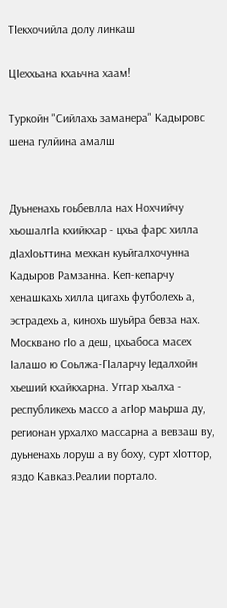ТIекхочийла долу линкаш

ЦIеххьана кхаьчна хаам!

Туркойн "Сийлахь заманера" Кадыровс шена гулйина амалш


Дуьненахь гоьбевлла нах Нохчийчу хьошалгIа кхийкхар - цхьа фарс хилла дIахIоьттина мехкан куьйгалхочунна Кадыров Рамзанна. Кеп-кепарчу хенашкахь хилла цигахь футболехь а, эстрадехь а, кинохь шуьйра бевза нах. Москвано гIо а деш, цхьабоса масех Iалашо ю Соьлжа-ГIаларчу Iедалхойн хьеший кхайкхарна. Уггар хьалха - республикехь массо а агIор маьрша ду, регионан урхалхо массарна а вевзаш ву, дуьненахь лоруш а ву боху, сурт хIоттор, яздо Кавказ.Реалии портало.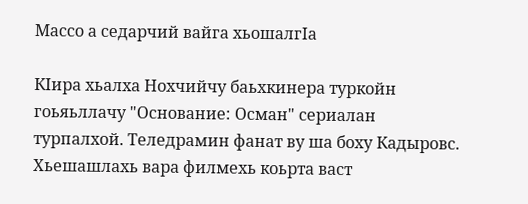Массо а седарчий вайга хьошалгIа

КIира хьалха Нохчийчу баьхкинера туркойн гоьяьллачу "Основание: Осман" сериалан турпалхой. Теледрамин фанат ву ша боху Кадыровс. Хьешашлахь вара филмехь коьрта васт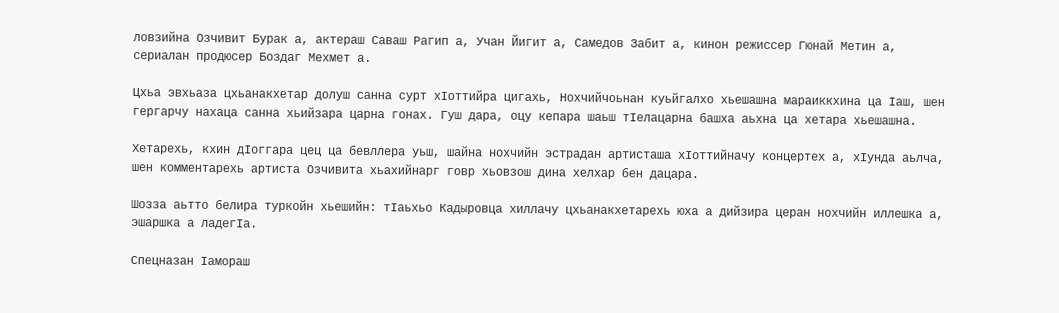ловзийна Озчивит Бурак а, актераш Саваш Рагип а, Учан Йигит а, Самедов Забит а, кинон режиссер Гюнай Метин а, сериалан продюсер Боздаг Мехмет а.

Цхьа эвхьаза цхьанакхетар долуш санна сурт хIоттийра цигахь, Нохчийчоьнан куьйгалхо хьешашна мараиккхина ца Iаш, шен гергарчу нахаца санна хьийзара царна гонах. Гуш дара, оцу кепара шаьш тIелацарна башха аьхна ца хетара хьешашна.

Хетарехь, кхин дIоггара цец ца бевллера уьш, шайна нохчийн эстрадан артисташа хIоттийначу концертех а, хIунда аьлча, шен комментарехь артиста Озчивита хьахийнарг говр хьовзош дина хелхар бен дацара.

Шозза аьтто белира туркойн хьешийн: тIаьхьо Кадыровца хиллачу цхьанакхетарехь юха а дийзира церан нохчийн иллешка а, эшаршка а ладегIа.

Спецназан Iамораш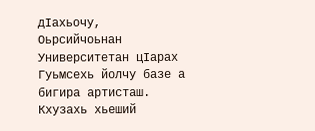дIахьочу, Оьрсийчоьнан Университетан цIарах Гуьмсехь йолчу базе а бигира артисташ. Кхузахь хьеший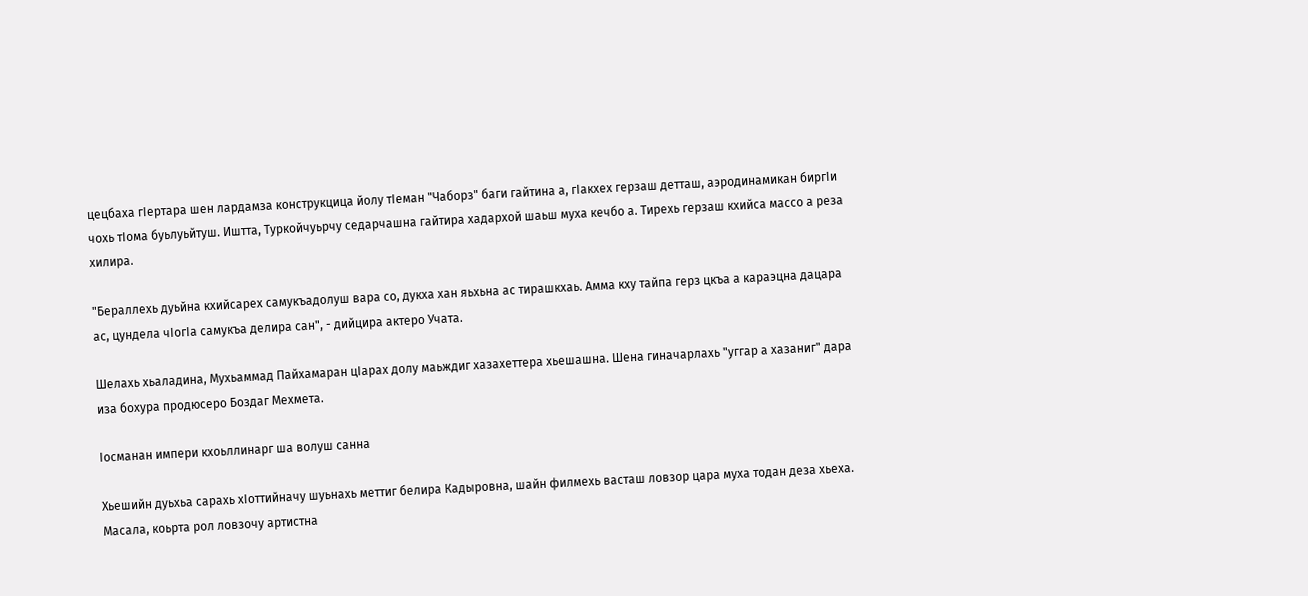цецбаха гIертара шен лардамза конструкцица йолу тIеман "Чаборз" баги гайтина а, гIакхех герзаш детташ, аэродинамикан биргIи чохь тIома буьлуьйтуш. Иштта, Туркойчуьрчу седарчашна гайтира хадархой шаьш муха кечбо а. Тирехь герзаш кхийса массо а реза хилира.

"Бераллехь дуьйна кхийсарех самукъадолуш вара со, дукха хан яьхьна ас тирашкхаь. Амма кху тайпа герз цкъа а караэцна дацара ас, цундела чIогIа самукъа делира сан", - дийцира актеро Учата.

Шелахь хьаладина, Мухьаммад Пайхамаран цIарах долу маьждиг хазахеттера хьешашна. Шена гиначарлахь "уггар а хазаниг" дара иза бохура продюсеро Боздаг Мехмета.

Iосманан импери кхоьллинарг ша волуш санна

Хьешийн дуьхьа сарахь хIоттийначу шуьнахь меттиг белира Кадыровна, шайн филмехь васташ ловзор цара муха тодан деза хьеха. Масала, коьрта рол ловзочу артистна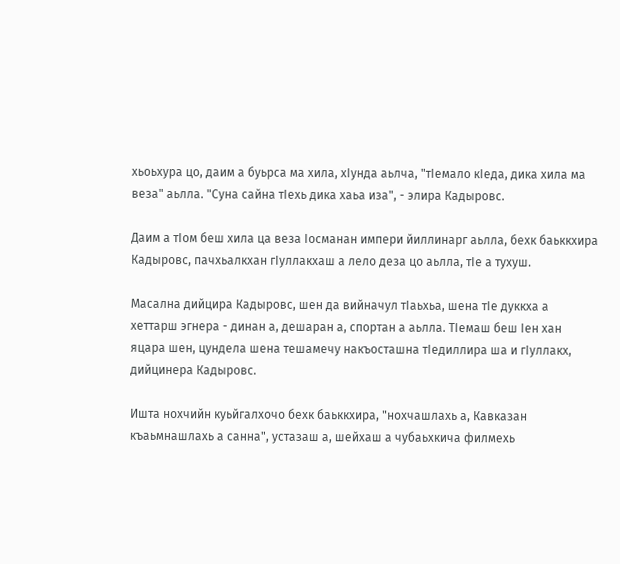хьоьхура цо, даим а буьрса ма хила, хIунда аьлча, "тIемало кIеда, дика хила ма веза" аьлла. "Суна сайна тIехь дика хаьа иза", - элира Кадыровс.

Даим а тIом беш хила ца веза Iосманан импери йиллинарг аьлла, бехк баьккхира Кадыровс, пачхьалкхан гIуллакхаш а лело деза цо аьлла, тIе а тухуш.

Масална дийцира Кадыровс, шен да вийначул тIаьхьа, шена тIе дуккха а хеттарш эгнера - динан а, дешаран а, спортан а аьлла. ТIемаш беш Iен хан яцара шен, цундела шена тешамечу накъосташна тIедиллира ша и гIуллакх, дийцинера Кадыровс.

Ишта нохчийн куьйгалхочо бехк баьккхира, "нохчашлахь а, Кавказан къаьмнашлахь а санна", устазаш а, шейхаш а чубаьхкича филмехь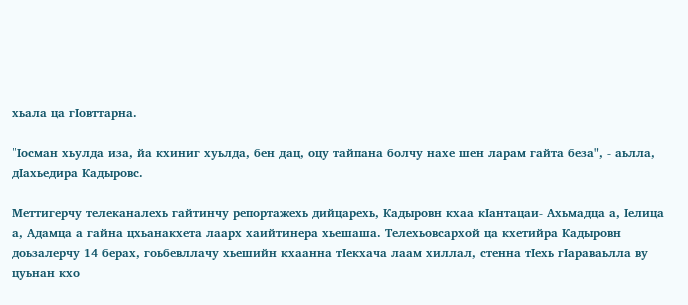хьала ца гIовттарна.

"Iосман хьулда иза, йа кхиниг хуьлда, бен дац, оцу тайпана болчу нахе шен ларам гайта беза", - аьлла, дIахьедира Кадыровс.

Меттигерчу телеканалехь гайтинчу репортажехь дийцарехь, Кадыровн кхаа кIантацаи- Ахьмадца а, Iелица а, Адамца а гайна цхьанакхета лаарх хаийтинера хьешаша. Телехьовсархой ца кхетийра Кадыровн доьзалерчу 14 берах, гоьбевллачу хьешийн кхаанна тIекхача лаам хиллал, стенна тIехь гIараваьлла ву цуьнан кхо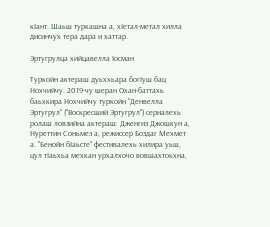кIант. Шаьш туркашна а, хIетал-метал хилла дисинчух тера дара и хаттар.

Эртугрулца хийцавелла Iосман

Туркойн актераш дуьххьара богIуш бац Нохчийчу. 2019-чу шеран Охан-баттахь баьхкира Нохчийчу туркойн "Денвелла Эртугрул" ("Воскресший Эртугрул") сериалехь ролаш ловзийна актераш: Дженгиз Джошкун а, Нуреттин Соньмез а, режиссер Боздаг Мехмет а. "Бенойн бIаьсте" фестивалехь хилира уьш, цул тIаьхьа мехкан урхалхочо вовшахтоьхна,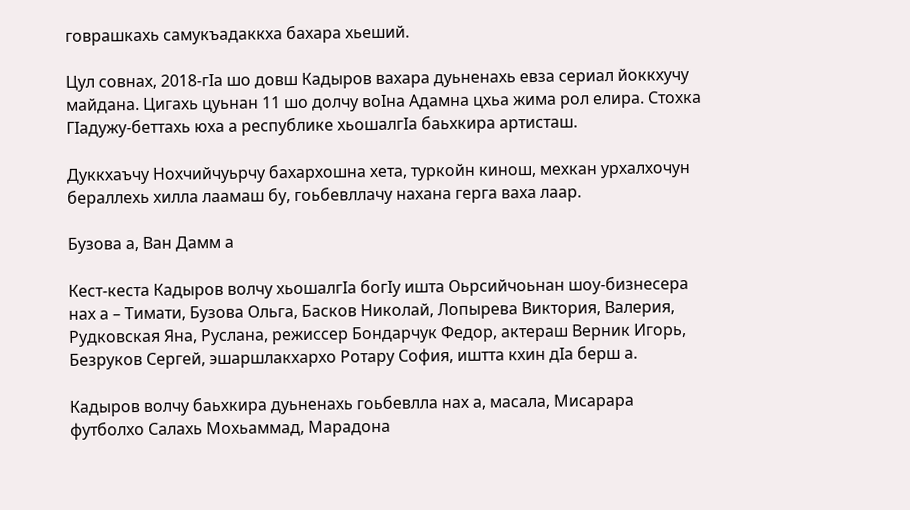говрашкахь самукъадаккха бахара хьеший.

Цул совнах, 2018-гIа шо довш Кадыров вахара дуьненахь евза сериал йоккхучу майдана. Цигахь цуьнан 11 шо долчу воIна Адамна цхьа жима рол елира. Стохка ГIадужу-беттахь юха а республике хьошалгIа баьхкира артисташ.

Дуккхаъчу Нохчийчуьрчу бахархошна хета, туркойн кинош, мехкан урхалхочун бераллехь хилла лаамаш бу, гоьбевллачу нахана герга ваха лаар.

Бузова а, Ван Дамм а

Кест-кеста Кадыров волчу хьошалгIа богIу ишта Оьрсийчоьнан шоу-бизнесера нах а – Тимати, Бузова Ольга, Басков Николай, Лопырева Виктория, Валерия, Рудковская Яна, Руслана, режиссер Бондарчук Федор, актераш Верник Игорь, Безруков Сергей, эшаршлакхархо Ротару София, иштта кхин дIа берш а.

Кадыров волчу баьхкира дуьненахь гоьбевлла нах а, масала, Мисарара футболхо Салахь Мохьаммад, Марадона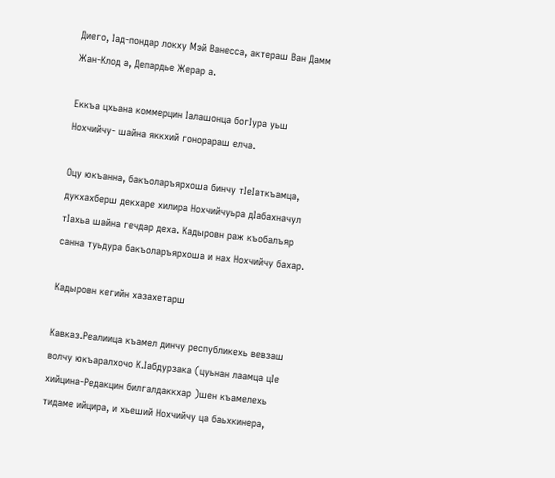Диего, Iад-пондар локху Мэй Ванесса, актераш Ван Дамм Жан-Клод а, Депардье Жерар а.

Еккъа цхьана коммерцин Iалашонца богIура уьш Нохчийчу- шайна яккхий гонорараш елча.

Оцу юкъанна, бакъоларъярхоша бинчу тIеIаткъамца, дукхахберш декхаре хилира Нохчийчуьра дIабахначул тIахьа шайна гечдар деха. Кадыровн раж къобалъяр санна туьдура бакъоларъярхоша и нах Нохчийчу бахар.

Кадыровн кегийн хазахетарш

Кавказ.Реалиица къамел динчу республикехь вевзаш волчу юкъаралхочо К.Iабдурзака (цуьнан лаамца цIе хийцина-Редакцин билгалдаккхар )шен къамелехь тидаме ийцира, и хьеший Нохчийчу ца баьхкинера,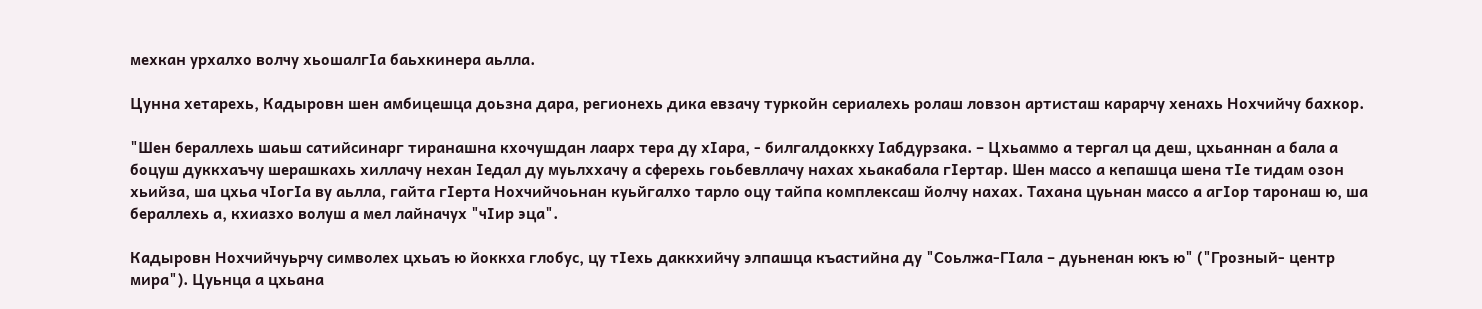мехкан урхалхо волчу хьошалгIа баьхкинера аьлла.

Цунна хетарехь, Кадыровн шен амбицешца доьзна дара, регионехь дика евзачу туркойн сериалехь ролаш ловзон артисташ карарчу хенахь Нохчийчу бахкор.

"Шен бераллехь шаьш сатийсинарг тиранашна кхочушдан лаарх тера ду хIара, - билгалдоккху Iабдурзака. – Цхьаммо а тергал ца деш, цхьаннан а бала а боцуш дуккхаъчу шерашкахь хиллачу нехан Iедал ду муьлххачу а сферехь гоьбевллачу нахах хьакабала гIертар. Шен массо а кепашца шена тIе тидам озон хьийза, ша цхьа чIогIа ву аьлла, гайта гIерта Нохчийчоьнан куьйгалхо тарло оцу тайпа комплексаш йолчу нахах. Тахана цуьнан массо а агIор таронаш ю, ша бераллехь а, кхиазхо волуш а мел лайначух "чIир эца".

Кадыровн Нохчийчуьрчу символех цхьаъ ю йоккха глобус, цу тIехь даккхийчу элпашца къастийна ду "Соьлжа-ГIала – дуьненан юкъ ю" ("Грозный- центр мира"). Цуьнца а цхьана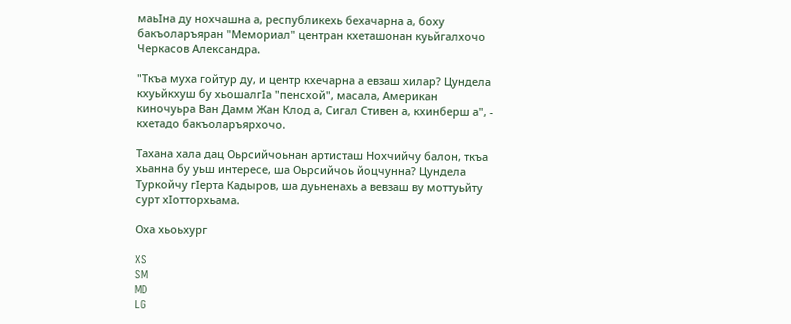маьIна ду нохчашна а, республикехь бехачарна а, боху бакъоларъяран "Мемориал" центран кхеташонан куьйгалхочо Черкасов Александра.

"Ткъа муха гойтур ду, и центр кхечарна а евзаш хилар? Цундела кхуьйкхуш бу хьошалгIа "пенсхой", масала, Американ киночуьра Ван Дамм Жан Клод а, Сигал Стивен а, кхинберш а", - кхетадо бакъоларъярхочо.

Тахана хала дац Оьрсийчоьнан артисташ Нохчийчу балон, ткъа хьанна бу уьш интересе, ша Оьрсийчоь йоцчунна? Цундела Туркойчу гIерта Кадыров, ша дуьненахь а вевзаш ву моттуьйту сурт хIотторхьама.

Оха хьоьхург

XS
SM
MD
LG